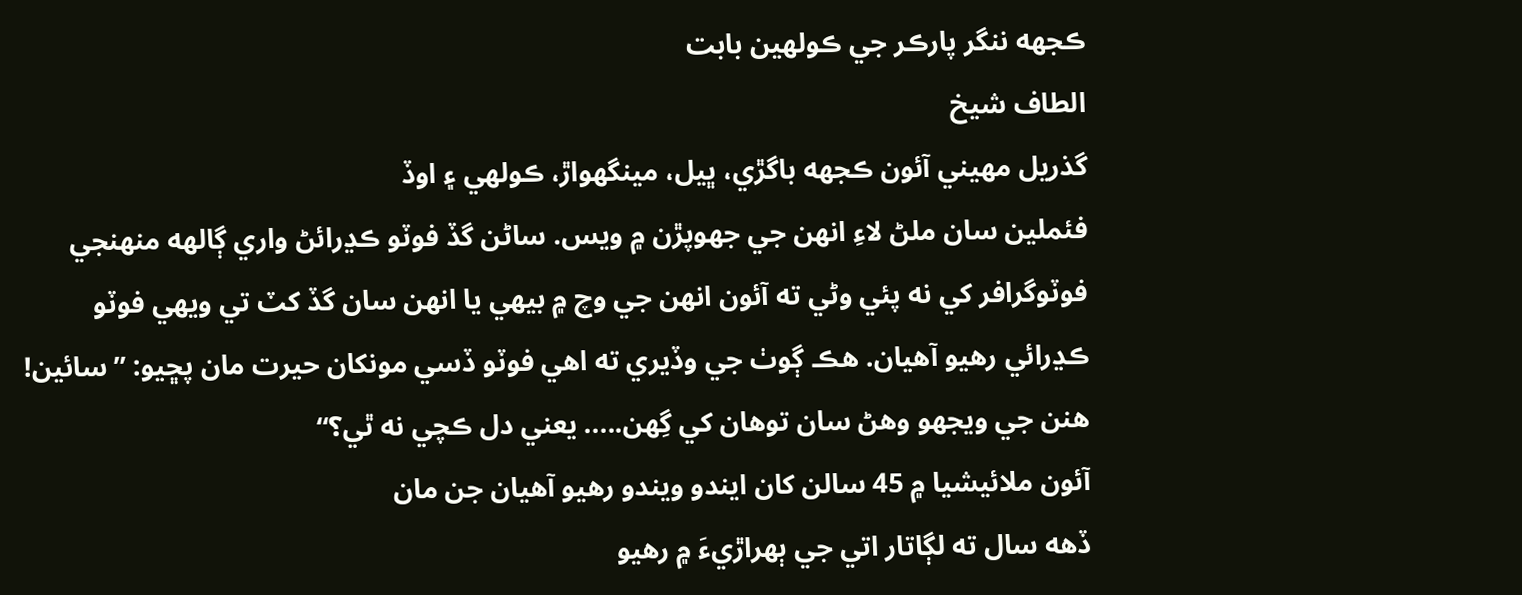ڪجهه ننگر پارڪر جي ڪولهين بابت
الطاف شيخ
گذريل مهيني آئون ڪجهه باگڙي، ڀيل، مينگھواڙ، ڪولهي ۽ اوڏ
فئملين سان ملڻ لاءِ انهن جي جھوپڙن ۾ ويس. ساڻن گڏ فوٽو ڪڍرائڻ واري ڳالهه منهنجي
فوٽوگرافر کي نه پئي وڻي ته آئون انهن جي وچ ۾ بيهي يا انهن سان گڏ کٽ تي ويهي فوٽو
ڪڍرائي رهيو آهيان. هڪ ڳوٺ جي وڏيري ته اهي فوٽو ڏسي مونکان حيرت مان پڇيو: ”سائين!
هنن جي ويجھو وهڻ سان توهان کي گِهن..... يعني دل ڪچي نه ٿي؟“
آئون ملائيشيا ۾ 45 سالن کان ايندو ويندو رهيو آهيان جن مان
ڏهه سال ته لڳاتار اتي جي ٻهراڙيءَ ۾ رهيو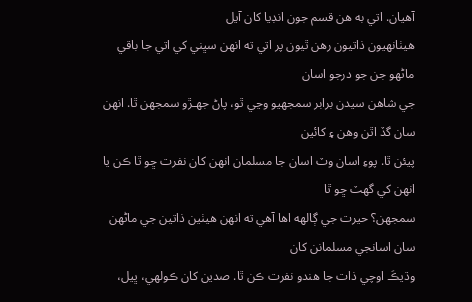آهيان. اتي به هن قسم جون انڊيا کان آيل
هيٺانهيون ذاتيون رهن ٿيون پر اتي ته انهن سڀني کي اتي جا باقي ماڻهو جن جو درجو اسان
جي شاهن سيدن برابر سمجھيو وڃي ٿو، پاڻ جهـڙو سمجھن ٿا. انهن سان گڏ اٿن وهن ۽ کائين
پيئن ٿا. پوءِ اسان وٽ اسان جا مسلمان انهن کان نفرت ڇو ٿا ڪن يا انهن کي گهٽ ڇو ٿا
سمجھن؟ حيرت جي ڳالهه اها آهي ته انهن هيٺين ذاتين جي ماڻهن سان اسانجي مسلمانن کان
وڌيڪَ اوچي ذات جا هندو نفرت ڪن ٿا. صدين کان ڪولهي، ڀيل،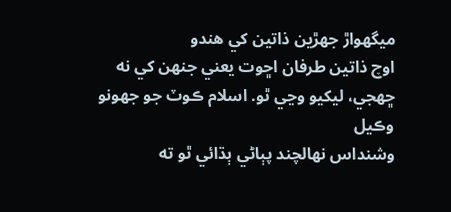ميگھواڙ جهڙين ذاتين کي هندو
اوچ ذاتين طرفان اڇوت يعني جنهن کي نه ڇهجي، ليکيو وڃي ٿو. اسلام ڪوٽ جو جھونو وڪيل
وشنداس نهالچند پٻاڻي ٻڌائي ٿو ته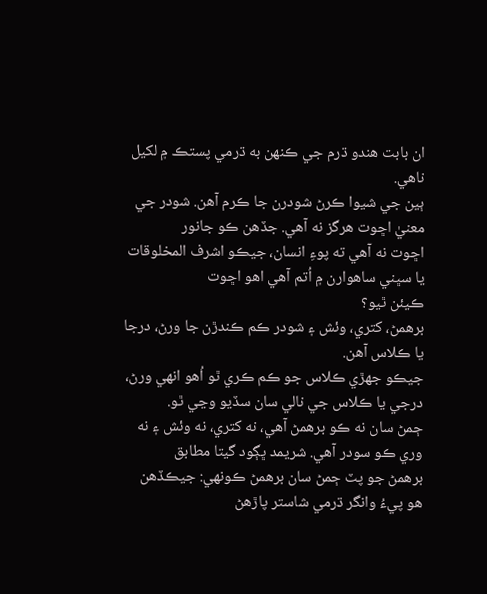ان بابت هندو ڌرم جي ڪنهن به ڌرمي پستڪ ۾ لکيل ناهي.
ٻين جي شيوا ڪرڻ شودرن جا ڪرم آهن. شودر جي معنيٰ اڇوت هرگز نه آهي. جڏهن ڪو جانور
اڇوت نه آهي ته پوءِ انسان، جيڪو اشرف المخلوقات يا سڀني ساهوارن ۾ اُتم آهي اهو اڇوت
ڪيئن ٿيو؟
برهمڻ، کتري، وئش ۽ شودر ڪم ڪندڙن جا ورڻ، درجا يا ڪلاس آهن.
جيڪو جهڙي ڪلاس جو ڪم ڪري ٿو اُهو انهي ورڻ، درجي يا ڪلاس جي نالي سان سڏيو وڃي ٿو.
ڄمڻ سان نه ڪو برهمڻ آهي، نه کتري، نه وئش ۽ نه وري ڪو سودر آهي. شريمد ڀڳود گيتا مطابق
برهمڻ جو پٽ ڄمڻ سان برهمڻ ڪونهي: جيڪڏهن هو پيءُ وانگر ڌرمي شاستر پاڙهڻ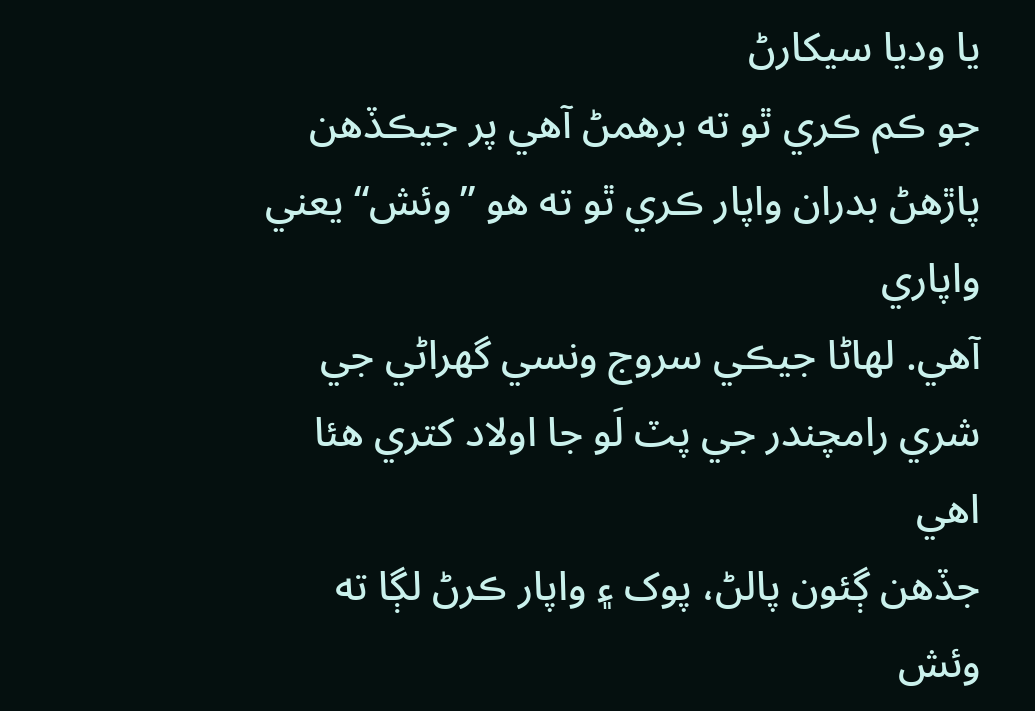يا وديا سيکارڻ
جو ڪم ڪري ٿو ته برهمڻ آهي پر جيڪڏهن پاڙهڻ بدران واپار ڪري ٿو ته هو ”وئش“ يعني واپاري
آهي. لهاڻا جيڪي سروج ونسي گهراڻي جي شري رامچندر جي پٽ لَو جا اولاد کتري هئا اهي
جڏهن ڳئون پالڻ، پوک ۽ واپار ڪرڻ لڳا ته وئش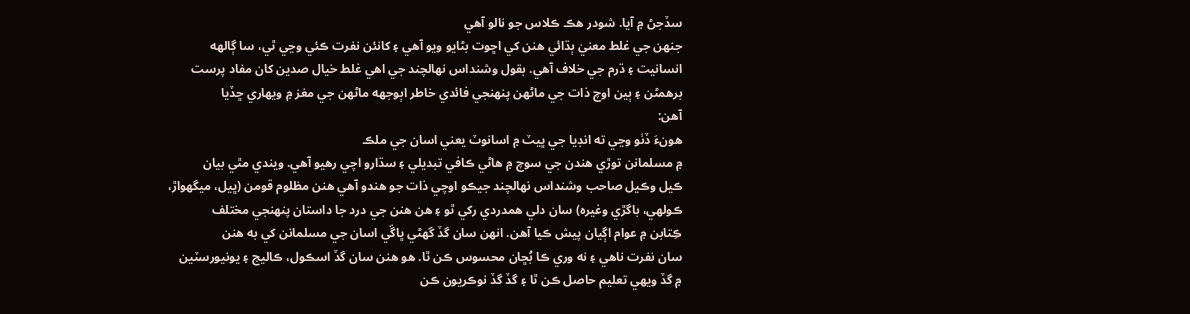سڏجڻ ۾ آيا. شودر هڪ ڪلاس جو نالو آهي
جنهن جي غلط معنيٰ ٻڌائي هنن کي اڇوت بڻايو ويو آهي ۽ کانئن نفرت ڪئي وڃي ٿي، سا ڳالهه
انسانيت ۽ ڌرم جي خلاف آهي. بقول وشنداس نهالچند جي اهي غلط خيال صدين کان مفاد پرست
برهمڻن ۽ ٻين اوچ ذات جي ماڻهن پنهنجي فائدي خاطر اٻوجهه ماڻهن جي مغز ۾ ويهاري ڇڏيا
آهن:
هونءَ ڏٺو وڃي ته انڊيا جي ڀيٽ ۾ اسانوٽ يعني اسان جي ملڪ
۾ مسلمانن توڙي هندن جي سوچ ۾ هاڻي ڪافي تبديلي ۽ سڌارو اچي رهيو آهي. ويندي مٿي بيان
ڪيل وڪيل صاحب وشنداس نهالچند جيڪو اوچي ذات جو هندو آهي هنن مظلوم قومن (ڀيل، ميگھواڙ،
ڪولهي، باگڙي وغيره) سان دلي همدردي رکي ٿو ۽ هن هنن جي درد جا داستان پنهنجي مختلف
ڪِتابن ۾ عوام اڳيان پيش ڪيا آهن. انهن سان گڏ گهڻي ڀاڱي اسان جي مسلمانن کي به هنن
سان نفرت ناهي ۽ نه وري ڪا بُڇان محسوس ڪن ٿا. هو هنن سان گڏ اسڪول، ڪاليج ۽ يونيورسٽين
۾ گڏ ويهي تعليم حاصل ڪن ٿا ۽ گڏ گڏ نوڪريون ڪن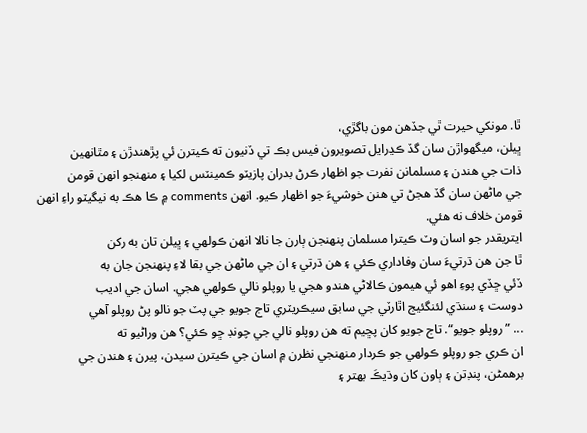ٿا. مونکي حيرت ٿي جڏهن مون باگڙي،
ڀيلن، ميگھواڙن سان گڏ ڪڍرايل تصويرون فيس بڪ تي ڏنيون ته ڪيترن ئي پڙهندڙن ۽ مٿانهين
ذات جي هندن ۽ مسلمانن نفرت جو اظهار ڪرڻ بدران پازيٽو ڪمينٽس لکيا ۽ منهنجو انهن قومن
جي ماڻهن سان گڏ هجڻ تي هنن خوشيءَ جو اظهار ڪيو. انهن comments ۾ ڪا هڪ به نيگيٽو راءِ انهن قومن خلاف نه هئي.
ايتريقدر جو اسان وٽ ڪيترا مسلمان پنهنجن ٻارن جا نالا انهن ڪولهي ۽ ڀيلن تان به رکن
ٿا جن هن ڌرتيءَ سان وفاداري ڪئي ۽ هن ڌرتي ۽ ان جي ماڻهن جي بقا لاءِ پنهنجن جان به
ڏئي ڇڏي پوءِ اهو ئي هيمون ڪالاڻي هندو هجي يا روپلو نالي ڪولهي هجي. اسان جي اديب
دوست ۽ سنڌي لئنگئيج اٿارٽي جي سابق سيڪريٽري تاج جويو جي پٽ جو نالو پڻ روپلو آهي
... ”روپلو جويو“. تاج جويو کان پڇيم ته هن روپلو نالي جي چونڊ ڇو ڪئي؟ هن وراڻيو ته
ان ڪري جو روپلو ڪولهي جو ڪردار منهنجي نظرن ۾ اسان جي ڪيترن سيدن، پيرن ۽ هندن جي
برهمڻن، پنڊتن ۽ ٻاون کان وڌيڪَ بهتر ۽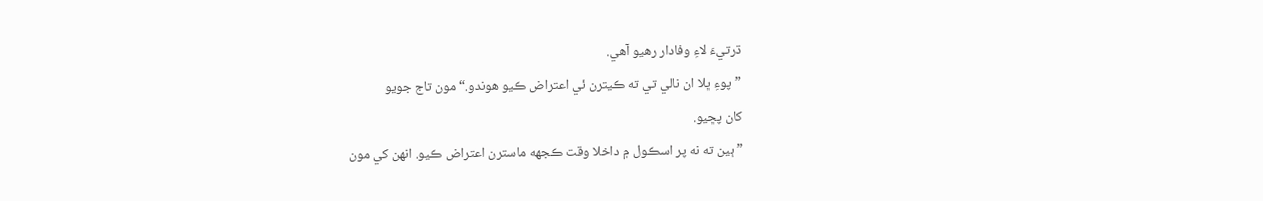ڌرتيءَ لاءِ وفادار رهيو آهي.
”پوءِ ڀلا ان نالي تي ته ڪيترن ئي اعتراض ڪيو هوندو.“ مون تاج جويو
کان پڇيو.
”ٻين ته نه پر اسڪول ۾ داخلا وقت ڪجهه ماسترن اعتراض ڪيو. انهن کي مون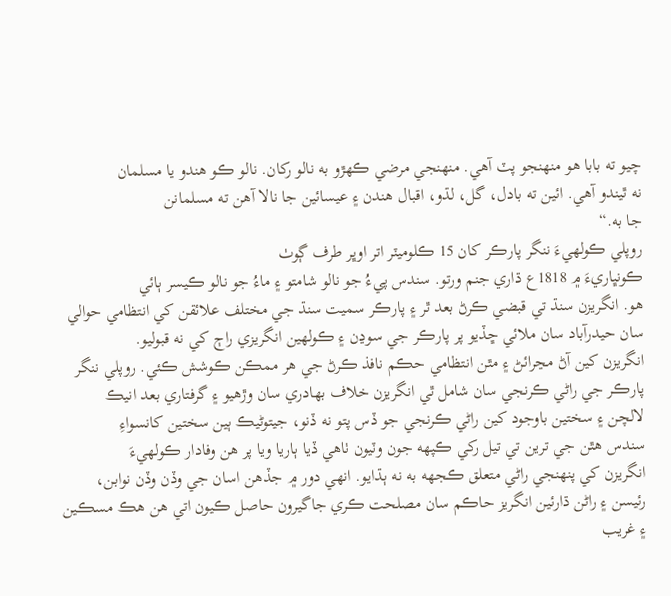چيو ته بابا هو منهنجو پٽ آهي. منهنجي مرضي ڪهڙو به نالو رکان. نالو ڪو هندو يا مسلمان
نه ٿيندو آهي. ائين ته بادل، گل، لڌو، اقبال هندن ۽ عيسائين جا نالا آهن ته مسلمانن
جا به.“
روپلي ڪولهيءَ ننگر پارڪر کان 15 ڪلوميٽر اتر اوڀر طرف ڳوٺ
ڪونڀاريءَ ۾ 1818ع ڌاري جنم ورتو. سندس پيءُ جو نالو شامتو ۽ ماءُ جو نالو ڪيسر ٻائي
هو. انگريزن سنڌ تي قبضي ڪرڻ بعد ٿر ۽ پارڪر سميت سنڌ جي مختلف علائقن کي انتظامي حوالي
سان حيدرآباد سان ملائي ڇڏيو پر پارڪر جي سوڍن ۽ ڪولهين انگريزي راڄ کي نه قبوليو.
انگريزن کين آڻ مڃرائڻ ۽ مٿن انتظامي حڪم نافذ ڪرڻ جي هر ممڪن ڪوشش ڪئي. روپلي ننگر
پارڪر جي راڻي ڪرنجي سان شامل ٿي انگريزن خلاف بهادري سان وڙهيو ۽ گرفتاري بعد انيڪ
لالچن ۽ سختين باوجود کين راڻي ڪرنجي جو ڏس پتو نه ڏنو، جيتوڻيڪ ٻين سختين کانسواءِ
سندس هٿن جي ترين تي تيل رکي ڪپهه جون وٽيون ٺاهي ڏيا ٻاريا ويا پر هن وفادار ڪولهيءَ
انگريزن کي پنهنجي راڻي متعلق ڪجهه به نه ٻڌايو. انهي دور ۾ جڏهن اسان جي وڏن وڏن نوابن،
رئيسن ۽ راڻن ڌارئين انگريز حاڪم سان مصلحت ڪري جاگيرون حاصل ڪيون اتي هن هڪ مسڪين
۽ غريب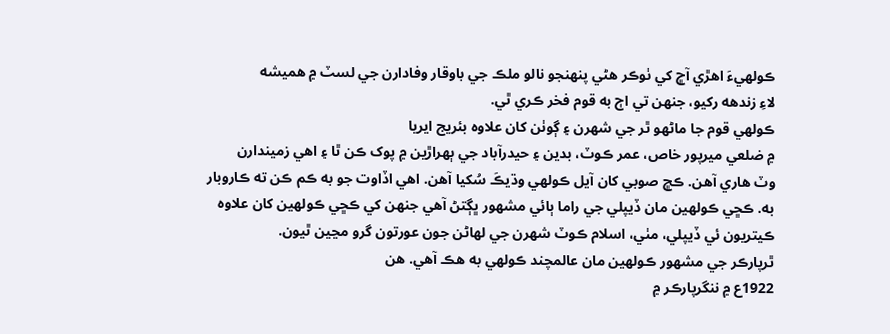ڪولهيءَ اهڙي آڇ کي ٺوڪر هڻي پنهنجو نالو ملڪ جي باوقار وفادارن جي لسٽ ۾ هميشه
لاءِ زندهه رکيو، جنهن تي اڄ به قوم فخر ڪري ٿي.
ڪولهي قوم جا ماڻهو ٿر جي شهرن ۽ ڳوٺن کان علاوه بئريج ايريا
۾ ضلعي ميرپور خاص، عمر ڪوٽ، بدين ۽ حيدرآباد جي ٻهراڙين ۾ پوک ڪن ٿا ۽ اهي زميندارن
وٽ هاري آهن. ڪڇ صوبي کان آيل ڪولهي وڌيڪَ سُکيا آهن. اهي اڏاوت جو به ڪم ڪن ته ڪاروبار
به. ڪڇي ڪولهين مان ڏيپلي جي راما ٻائي مشهور ڀڳتڻ آهي جنهن کي ڪڇي ڪولهين کان علاوه
ڪيتريون ئي ڏيپلي، مٺي، اسلام ڪوٽ شهرن جي لهاڻن جون عورتون گرو مڃين ٿيون.
ٿرپارڪر جي مشهور ڪولهين مان عالمچند ڪولهي به هڪ آهي. هن
1922ع ۾ ننگرپارڪر ۾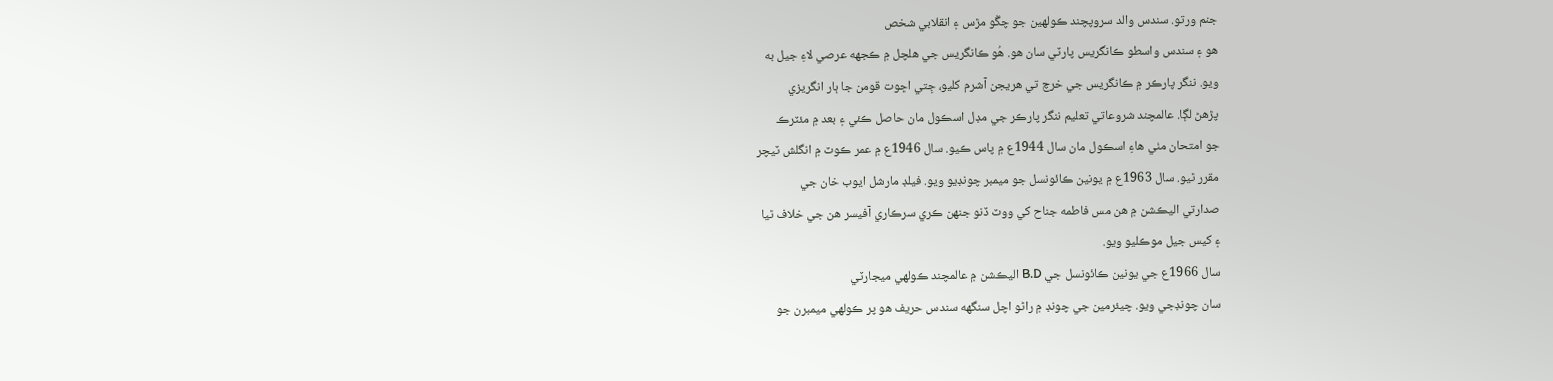جنم ورتو. سندس والد سروپچند ڪولهين جو چڱو مڙس ۽ انقلابي شخص
هو ۽ سندس واسطو ڪانگريس پارٽي سان هو. هُو ڪانگريس جي هلچل ۾ ڪجهه عرصي لاءِ جيل به
ويو. ننگر پارڪر ۾ ڪانگريس جي خرچ تي هريجن آشرم کليو، جِتي اڇوت قومن جا ٻار انگريزي
پڙهڻ لڳا. عالمچند شروعاتي تعليم ننگر پارڪر جي مڊل اسڪول مان حاصل ڪئي ۽ بعد ۾ مئٽرڪ
جو امتحان مٺي هاءِ اسڪول مان سال 1944ع ۾ پاس ڪيو. سال 1946ع ۾ عمر ڪوٽ ۾ انگلش ٽيچر
مقرر ٿيو. سال 1963ع ۾ يونين ڪائونسل جو ميمبر چونڊيو ويو. فيلڊ مارشل ايوب خان جي
صدارتي اليڪشن ۾ هن مس فاطمه جناح کي ووٽ ڏنو جنهن ڪري سرڪاري آفيسر هن جي خلاف ٿيا
۽ کيس جيل موڪليو ويو.
سال 1966ع جي يونين ڪائونسل جي B.D اليڪشن ۾ عالمچند ڪولهي ميجارٽي
سان چونڊجي ويو. چيئرمين جي چونڊ ۾ راڻو اچل سنگهه سندس حريف هو پر ڪولهي ميمبرن جو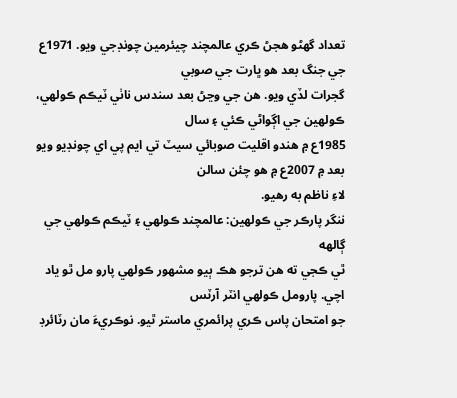تعداد گهڻو هجڻ ڪري عالمچند چيئرمين چونڊجي ويو. 1971ع جي جنگ بعد هو ڀارت جي صوبي
گجرات لڏي ويو. هن جي وڃڻ بعد سندس ناٺي ٽيڪم ڪولهي، ڪولهين جي اڳواڻي ڪئي ۽ سال
1985ع ۾ هندو اقليت صوبائي سيٽ تي ايم پي اي چونڊيو ويو بعد ۾ 2007ع ۾ هو چئن سالن
لاءِ ناظم به رهيو.
ننگر پارڪر جي ڪولهين: عالمچند ڪولهي ۽ ٽيڪم ڪولهي جي ڳالهه
ٿي ڪجي ته هن ترجو هڪ ٻيو مشهور ڪولهي پارو مل ٿو ياد اچي. پارومل ڪولهي انٽر آرٽس
جو امتحان پاس ڪري پرائمري ماستر ٿيو. نوڪريءَ مان رٽائرڊ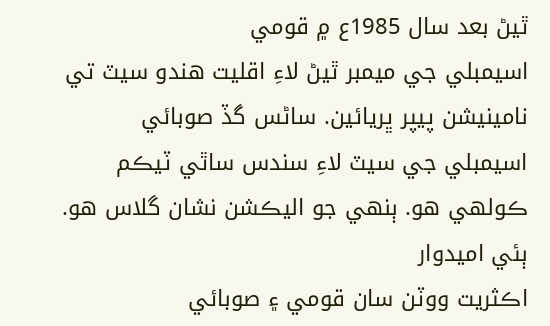ٿيڻ بعد سال 1985ع ۾ قومي
اسيمبلي جي ميمبر ٿيڻ لاءِ اقليت هندو سيٽ تي نامينيشن پيپر ڀريائين. ساڻس گڏ صوبائي
اسيمبلي جي سيٽ لاءِ سندس ساٿي ٽيڪم ڪولهي هو. ٻنهي جو اليڪشن نشان گلاس هو. ٻئي اميدوار
اڪثريت ووٽن سان قومي ۽ صوبائي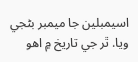اسيمبلين جا ميمبر بڻجي ويا. ٿر جي تاريخ ۾ اهو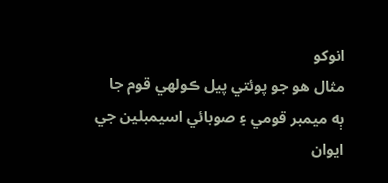انوکو
مثال هو جو پوئتي پيل ڪولهي قوم جا ٻه ميمبر قومي ۽ صوبائي اسيمبلين جي ايوان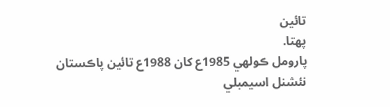تائين
پهتا.
پارومل ڪولهي 1985ع کان 1988ع تائين پاڪستان نئشنل اسيمبلي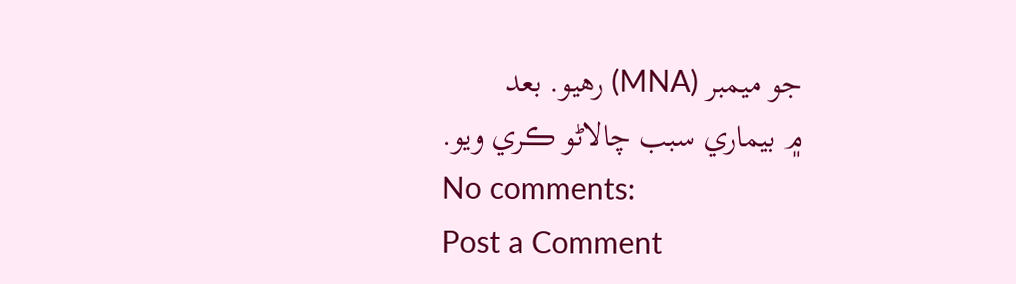جو ميمبر (MNA) رهيو. بعد
۾ بيماري سبب چالاڻو ڪري ويو.
No comments:
Post a Comment